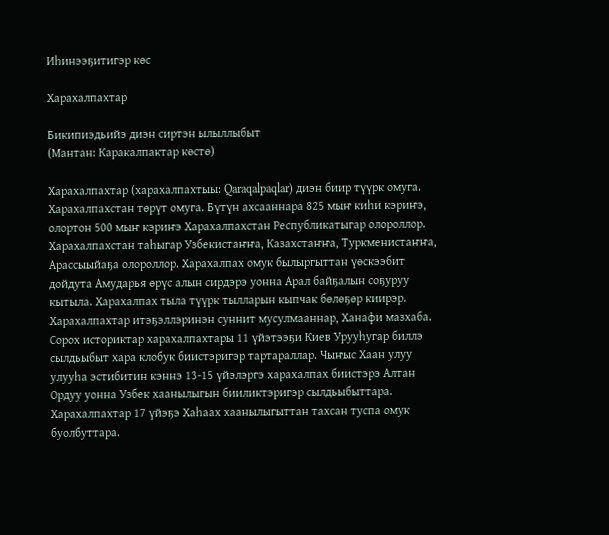Иһинээҕитигэр көс

Харахалпахтар

Бикипиэдьийэ диэн сиртэн ылыллыбыт
(Мантан: Каракалпактар көстө)

Харахалпахтар (харахалпахтыы: Qaraqalpaqlar) диэн биир түүрк омуга. Харахалпахстан төрүт омуга. Бүтүн ахсааннара 825 мыҥ киһи кэриҥэ, олортон 500 мыҥ кэриҥэ Харахалпахстан Республикатыгар олороллор. Харахалпахстан таһыгар Узбекистаҥҥа, Казахстаҥҥа, Туркменистаҥҥа, Арассыыйаҕа олороллор. Харахалпах омук былыргыттан үөскээбит дойдута Амударья өрүс алын сирдэрэ уонна Арал байҕалын соҕуруу кытыла. Харахалпах тыла түүрк тылларын кыпчак бөлөҕөр киирэр. Харахалпахтар итэҕэллэринэн суннит мусулмааннар, Ханафи мазхаба. Сорох историктар харахалпахтары 11 үйэтээҕи Киев Урууһугар биллэ сылдьыбыт хара клобук биистэригэр тартараллар. Чыҥыс Хаан улуу улууһа эстибитин кэннэ 13-15 үйэлэргэ харахалпах биистэрэ Алтан Ордуу уонна Узбек хаанылыгын бииликтэригэр сылдьыбыттара. Харахалпахтар 17 үйэҕэ Хаһаах хаанылыгыттан тахсан туспа омук буолбуттара.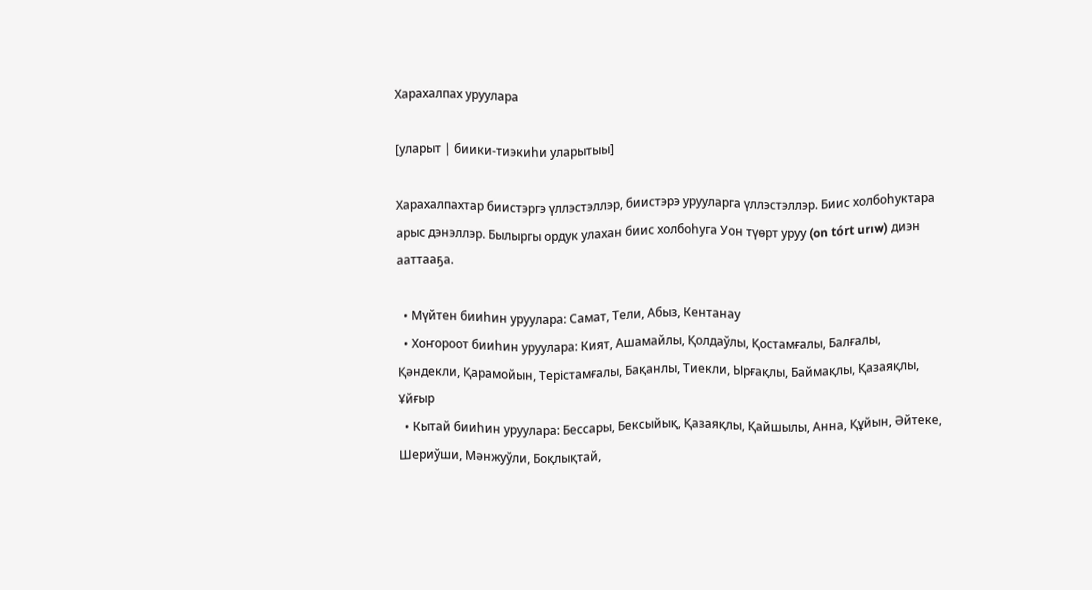Харахалпах уруулара

[уларыт | биики-тиэкиһи уларытыы]

Харахалпахтар биистэргэ үллэстэллэр, биистэрэ урууларга үллэстэллэр. Биис холбоһуктара арыс дэнэллэр. Былыргы ордук улахан биис холбоһуга Уон түөрт уруу (on tórt urıw) диэн ааттааҕа.

  • Мүйтен бииһин уруулара: Самат, Тели, Абыз, Кентанау
  • Хоҥороот бииһин уруулара: Кият, Ашамайлы, Қолдаўлы, Қостамғалы, Балғалы, Қәндекли, Қарамойын, Терістамғалы, Бақанлы, Тиекли, Ырғақлы, Баймақлы, Қазаяқлы, Ұйғыр
  • Кытай бииһин уруулара: Бессары, Бексыйық, Қазаяқлы, Қайшылы, Анна, Құйын, Әйтеке, Шериўши, Мәнжуўли, Боқлықтай,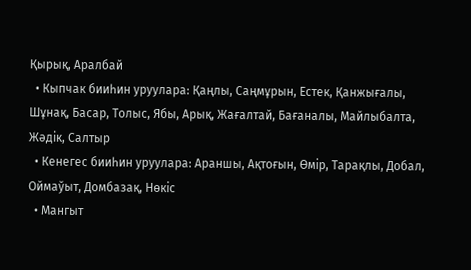Қырық, Аралбай
  • Кыпчак бииһин уруулара: Қаңлы, Саңмұрын, Естек, Қанжығалы, Шұнақ, Басар, Толыс, Ябы, Арық, Жағалтай, Бағаналы, Майлыбалта, Жәдік, Салтыр
  • Кенегес бииһин уруулара: Араншы, Ақтоғын, Өмір, Тарақлы, Добал, Оймаўыт, Домбазақ, Нөкіс
  • Мангыт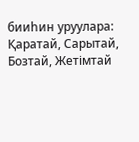бииһин уруулара: Қаратай, Сарытай, Бозтай, Жетімтай